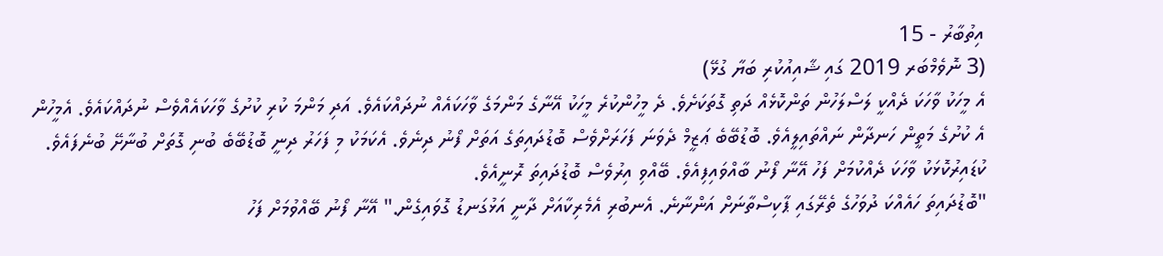އިތުބާރު - 15
(3 ނޮވެމްބަރ 2019 ގައި ޝާއިއުކުރި ބަޔާ ގުޅޭ)
އެ މީހަކު ވާހަކަ ދެއްކީ ލަސްލަހުން ތަންކޮޅެއް ދަތި ގޮތަކަށެވެ. ދެ މީހުންކުރެ މީހަކު އޭނާގެ މަންމަގެ ވާހަކައެއް ނުދައްކައެވެ. އަދި މަންމަ ކުރި ކުށުގެ ވާހަކައެއްވެސް ނުދައްކައެވެ. އެމީހުން އެ ކުށުގެ މަތީން ހަނދާން ނައްތައިލީއެވެ. ބޮޑުބޭބެ ޢަޒީމް ދެވަނަ ފަހަރަށްވެސް ބޮޑުދައިތަގެ އަތަށް ފޯނު ދިނެވެ. އެކަމަކު މި ފަހަރު ދިނީ ބޮޑުބޭބެ ބުނި ގޮތަށް ބުނާށޭ ބުނެފައެވެ. ކުޑައިރުކޮޅަކު ވާހަކަ ދެއްކުމަށް ފަހު އޭނާ ފޯނު ބާއްވައިފިއެވެ. ބޭއްވި އިރުވެސް ބޮޑުދައިތަ ރޮނީއެވެ.
"ބޮޑުދައިތަ ހައެއްކަ ދުވަހުގެ ތެރޭގައި ޕާކިސްތާނަށް އަންނާނެ. އެނބުރި އެމެރިކާއަށް ދާނީ އަޅުގަނޑު ގޮވައިގެން." އޭނާ ފޯނު ބޭއްވުމަށް ފަހު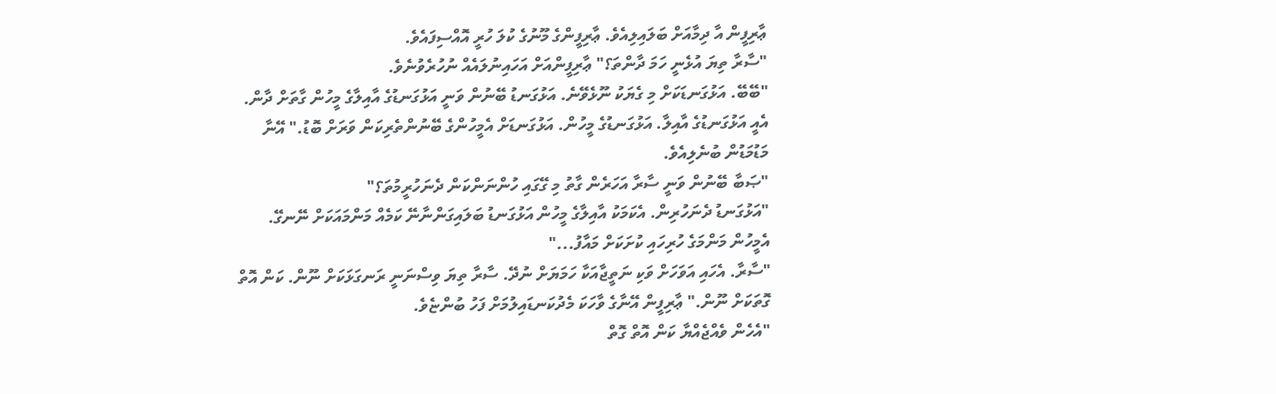ޢާރިފީން އާ ދިމާއަށް ބަލައިލިއެވެ. ޢާރިފީންގެ މޫނުގެ ކުލަ ހުރީ އޮއްސިފައެވެ.
"ސާރާ ތިޔަ އުޅެނީ ހަމަ ދާންތަ؟" ޢާރިފީންއަށް އަހައިނުލައެއް ނުހުރެވުނެވެ.
"ބޭބޭ. އަޅުގަނޑަކަށް މި ގެޔަކު ނޫޅެވޭނެ. އަޅުގަނޑު ބޭނުން ވަނީ އަޅުގަނޑުގެ އާއިލާގެ މީހުން ގާތަށް ދާން. އެއީ އަޅުގަނޑުގެ އާއިލާ. އަޅުގަނޑުގެ މީހުން. އަޅުގަނޑަށް އެމީހުންގެ ބޭނުންތެރިކަން ވަރަށް ބޮޑު." އޭނާ މަޑުމަޑުން ބުނެލިއެވެ.
"ޞަބާ ބޭނުން ވަނީ ސާރާ އަހަރެން ގާތު މި ގޭގައި ހުންނަންކަން ދެނަހުރީމުތަ؟"
"އަޅުގަނޑު ދެނަހުރިން. އެކަމަކު އާއިލާގެ މީހުން އަޅުގަނޑު ބަލައިގަންނާނޭ ކަމެއް މަންމައަކަށް ނޭނގޭ. އެމީހުން މަންމަގެ ހުރިހައި ކުށަކަށް މައާފު..."
"ސާރާ. އެހައި އަވަހަށް ވަކި ނަތީޖާއަކާ ހަމަޔަށް ނުދޭ. ސާރާ ތިޔަ ވިސްނަނީ ރަނގަޅަކަށް ނޫން. ކަން އޮތް ގޮތަކަށް ނޫން." ޢާރިފީން އޭނާގެ ވާހަކަ މެދުކަނޑައިލުމަށް ފަހު ބުންޏެވެ.
"އެހެން ވެއްޖެއްޔާ ކަން އޮތް ގޮތް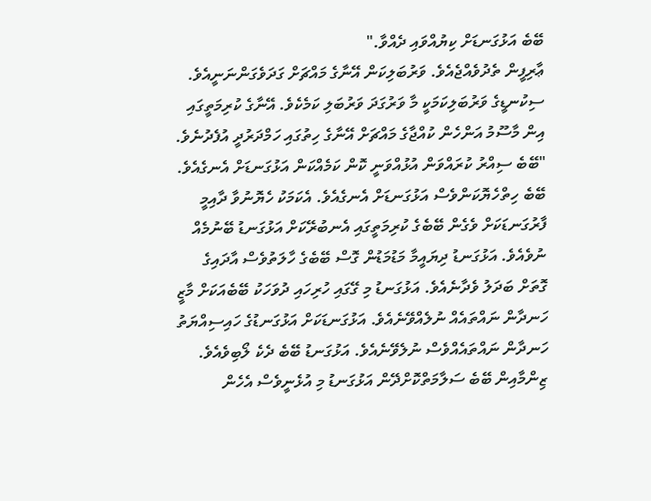ބޭބެ އަޅުގަނޑަށް ކިޔުއްވައި ދެއްވާ."
ޢާރިފީން ތެދުވެއްޖެއެވެ. ވަރުބަލިކަން އޭނާގެ މައްޗަށް ގަދަވެގަންނަނީއެވެ. ސިކުނޑީގެ ވަރުބަލިކަމަކީ މާ ވަރުގަދަ ވަރުބަލި ކަމެކެވެ. އޭނާގެ ކުރިމަތީގައި އިން މާސޫމު އަންހެން ކުއްޖާގެ މައްޗަށް އޭނާގެ ހިތުގައި ހަމްދަރުދީ އުފެދުނެވެ.
"ބޭބެ ސިއްރު ކުރައްވަން އުޅުއްވަނީ ކޮން ކަމެއްކަން އަޅުގަނޑަށް އެނގެއެވެ. ބޭބެ ހިތްހެޔޮކަންވެސް އަޅުގަނޑަށް އެނގެއެވެ. އެކަމަކު ހެޔޮނުވާ ދާއިމީ ފާރުގަނޑަކަށް ވެގެން ބޭބެގެ ކުރިމަތީގައި އެނބުރޭކަށް އަޅުގަނޑު ބޭނުމެއް ނުވެއެވެ. އަޅުގަނޑު ދިޔައީމާ މަޑުމަޑުން ގޮސް ބޭބެގެ ހާލަތުވެސް އާދައިގެ ގޮތަށް ބަދަލު ވެދާނެއެވެ. އަޅުގަނޑު މި ގޭގައި ހުރިހައި ދުވަހަކު ބޭބެއަކަށް މާޒީ ހަނދާން ނައްތައެއް ނުލެއްވޭނެއެވެ. އަޅުގަނޑަކަށް އަޅުގަނޑުގެ ހައިސިއްޔަތު ހަނދާން ނައްތައެއްވެސް ނުލެވޭނެއެވެ. އަޅުގަނޑު ބޭބެ ދެކެ ލޯބިވެއެވެ. ޒިންމާއިން ބޭބެ ސަލާމަތްކޮށްދޭން އަޅުގަނޑު މި އުޅެނީވެސް އެހެން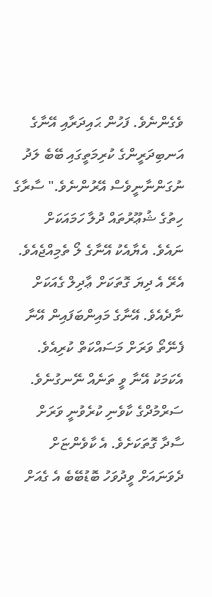ވެގެންނެވެ. ފަހުން ޙައިދަރާއި އޭނާގެ އަނބިދަރީންގެ ކުރިމަތީގައި ބޭބެ ލަދު ނުގަންނާނީވެސް އޭރުންނެވެ." ސާރާގެ ހިތުގެ ޝުޢޫރުތައް ދުލާ ހަމައަކަށް ނައެވެ. އެޔާއެކު އޭނާގެ ލޯ ތެމިއްޖެއެވެ.
އެރޭ އެ ދިޔަ ގޮތަކަށް ޢާދިލް ގެއަކަށް ނާދެއެވެ. އޭނާގެ މައިންބަފައިން އޭނާ ފެނޭތޯ ވަރަށް މަސައްކަތް ކުރިއެވެ. އެކަމަކު އޭނާ ވީ ތަނެއް ނޭނގުނެވެ.
ސަރްމުދްގެ ކާވެނި ކުރެވުނީ ވަރަށް ސާދާ ގޮތަކަށެވެ. އެ ކާވެންޏަށް ދެވަނައަށް ވީދުވަހު ބޮޑުބޭބެ އެ ގެއަށް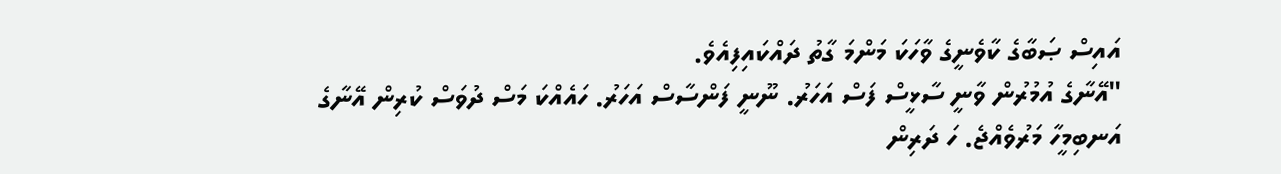އައިސް ޞަބާގެ ކާވެނީގެ ވާހަކަ މަންމަ ގާތު ދައްކައިފިއެވެ.
"އޭނާގެ އުމުރުން ވާނީ ސާޅީސް ފަސް އަހަރު. ނޫނީ ފަންސާސް އަހަރު. ހައެއްކަ މަސް ދުވަސް ކުރިން އޭނާގެ އަނބިމީހާ މަރުވެއްޖެ. ހަ ދަރިން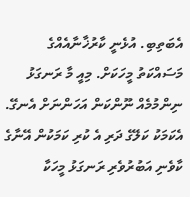އެބަތިބި. އުޅެނީ ކާރުޚާނާއެއްގެ މަސައްކަތު މީހަކަށް. މިއީ މާ ރަނގަޅު ނިންމުމެއް ނޫންކަން އަހަންނަށް އެނގޭ. އެކަމަކު ކަލޭގެ ދަރި އެ ކުރި ކަމަކުން އޭނާގެ ކާވެނި އަބުރުވެރި ރަނގަޅު މީހަކާ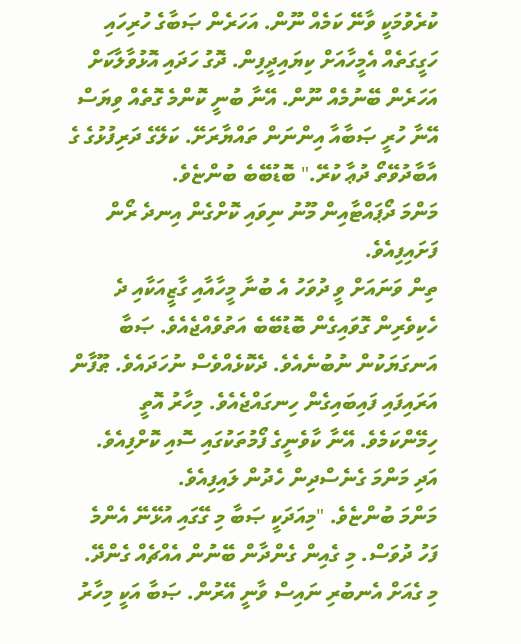ކުރެވުމަކީ ވާނޭ ކަމެއް ނޫން. އަހަރެން ޞަބާގެ ހުރިހައި ހަގީގަތެއް އެމީހާއަށް ކިޔައިދީފިން. ދޮގު ހަދައި އޮޅުވާލާކަށް އަހަރެން ބޭނުމެއް ނޫން. އޭނާ ބުނީ ކޮންމެ ގޮތެއް ވިޔަސް އޭނާ ހުރީ ޞަބާއާ އިންނަން ތައްޔާރަށޭ. ކަލޭގެ ދަރިފުޅުގެ ގެ އާބާދުވޭތޯ ދުޢާ ކުރޭ." ބޮޑުބޭބެ ބުންޏެވެ.
މަންމަ ދޯޕައްޓާއިން މޫނު ނިވައި ކޮށްގެން އިނދެ ރޯން ފަށައިފިއެވެ.
ތިން ވަނައަށް ވީ ދުވަހު އެ ބުނާ މީހާއާއި ގާޒީއަކާއި ދެ ހެކިވެރިން ގޮވައިގެން ބޮޑުބޭބެ އަތުވެއްޖެއެވެ. ޞަބާ އަނގަޔަކުން ނުބުނެއެވެ. ދެކޮޅެއްވެސް ނުހަދައެވެ. ޠޫފާން އަރައިފައި ފައިބައިގެން ހިނގައްޖެއެވެ. މިހާރު އޮތީ ހިމޭންކަމެވެ. އޭނާ ކާވެނީގެ ފޯމުތަކުގައި ސޮއި ކޮށްފިއެވެ. އަދި މަންމަ ގެނެސްދިން ހެދުން ލައިފިއެވެ.
މަންމަ ބުންޏެވެ. "މިއަދަކީ ޞަބާ މި ގޭގައި އުޅޭނޭ އެންމެ ފަހު ދުވަސް. މި ގެއިން ގެންދާން ބޭނުން އެއްޗެއް ގެންދޭ. މި ގެއަށް އެނބުރި ނައިސް ވާނީ އޭރުން. ޞަބާ އަކީ މިހާރު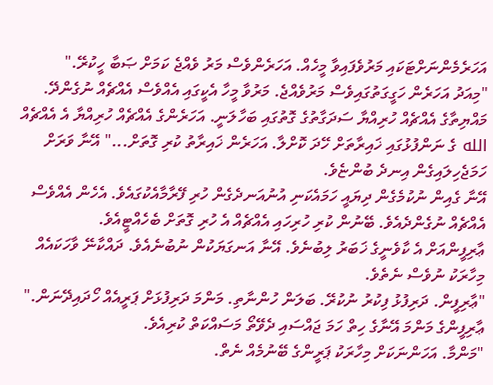އަހަރެމެންނަށްޓަކައި މަރުވެފައިވާ މީހެއް. އަހަރެންވެސް މަރު ވެއްޖެ ކަމަށް ޞަބާ ހީކުރޭ."
"މިއަދު އަހަރެން ހަގީގަތުގައިވެސް މަރުވެއްޖެ. މަރުވާ މީހާ އެކީގައި އެއްވެސް އެއްޗެއް ނުގެންދޭ. މައްޔިތާގެ އެއްޗެއް ހުރިއްޔާ ސަދަގާތުގެ ގޮތުގައި ބަހާލަނީ. އަހަރެންގެ އެއްޗެއް ހުރިއްޔާ އެ އެއްޗެއް الله ގެ ނަންފުޅުގައި ޚައިރާތަށް ހޭދަ ކޮށްލާ. އަހަރެން ޚައިރާތު ކުރި ގޮތަށް..." އޭނާ ވަރަށް ހަމަޖެހިލައިގެން އިނދެ ބުންޏެވެ.
އޭނާ ގެއިން ނުކުމެގެން ދިޔައީ ހަމައެކަނި އުނުއަނދެގެން ހުރި ފޭރާމާއެކުގައެވެ. އެހެން އެއްވެސް އެއްޗެއް ނުގެންދެއެވެ. ބޭނުން ކުރި ހުރިހައި އެއްޗެއް އެ ހުރި ގޮތަށް ބެހެއްޓީއެވެ.
ޢާރިފީންއަށް އެ ކާވެނީގެ ޚަބަރު ލިބުނެވެ. އޭނާ އަނގަޔަކުން ނުބުނެއެވެ. ދައްކާނޭ ވާހަކައެއް މިހާރަކު ނުވެސް ނެތެވެ.
"ޢާރިފީން. ދަރިފުޅު ފިކުރު ނުކުރޭ. ބަލަން ހުންނާތި. މަންމަ ދަރިފުޅަށް ޕަރީއެއް ހޯދައިދޭނަން." ޢާރިފީންގެ މަންމަ އޭނާގެ ހިތް ހަމަ ޖައްސައި ދެވޭތޯ މަސައްކަތް ކުރިއެވެ.
"މަންމާ. އަހަންނަކަށް މިހާރަކު ޕަރީންގެ ބޭނުމެއް ނެތް.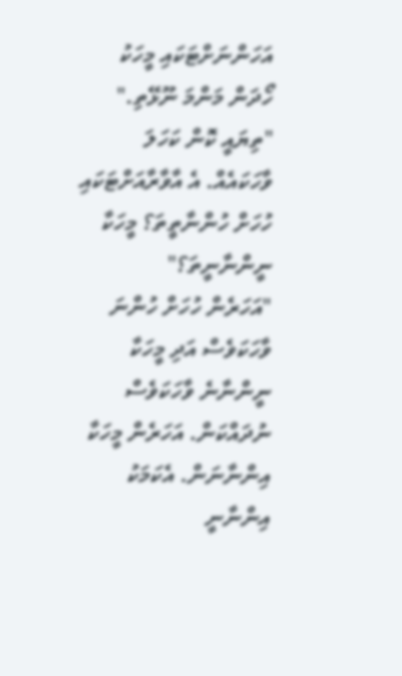އަހަންނަށްޓަކައި މީހަކު ހޯދަން މަންމަ ނޫޅޭތި."
"ތިޔައީ ކޮން ކަހަލަ ވާހަކައެއް. އެ އާވާރާއަށްޓަކައި ހުހަށް ހުންނާތީތަ؟ މީހަކާ ނީންނާނީތަ؟"
"އަހަރެން ހުހަށް ހުންނަ ވާހަކަވެސް އަދި މީހަކާ ނީންނާނެ ވާހަކަވެސް ނުދައްކަން. އަހަރެން މީހަކާ އިންނާނަން. އެކަމަކު އިންނާނީ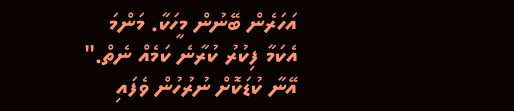އަހަރެން ބޭނުން މީހަކާ. މަންމަ އެކަމާ ފިކުރު ކުރާނެ ކަމެއް ނެތް." އޭނާ ކުޑަކޮށް ނުރުހުން ވެފައި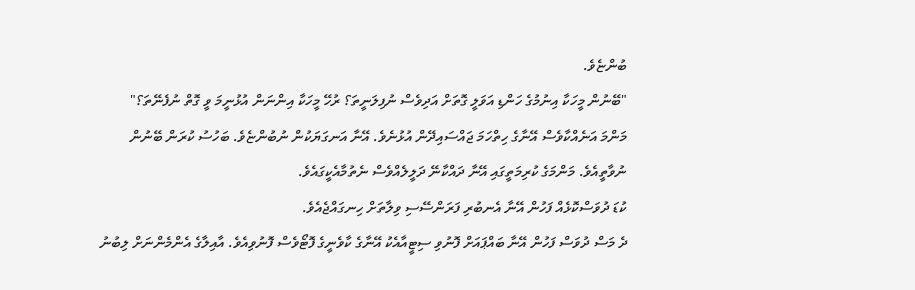ބުންޏެވެ.
"ބޭނުން މީހަކާ އިނުމުގެ ހަންޑި އަވަލީ ގޮތަށް އަދިވެސް ނުފިލަނީތަ؟ ރުހޭ މީހަކާ އިންނަން އުޅުނީމަ ވީ ގޮތް ނުފެނޭތަ؟"
މަންމަ އަނެއްކާވެސް އޭނާގެ ހިތްހަމަ ޖައްސައިދޭން އުޅުނެވެ. އޭނާ އަނގަޔަކުން ނުބުންޏެވެ. ބަހުސު ކުރަން ބޭނުން ނުވާތީއެވެ. މަންމަގެ ކުރިމަތީގައި އޭނާ ދައްކާނޭ ދަލީލެއްވެސް ނެތުމާއެކީގައެވެ.
ކުޑަ ދުވަސްކޮޅެއް ފަހުން އޭނާ އެނބުރި ފަރަންސޭސި ވިލާތަށް ހިނގައްޖެއެވެ.
ދެ މަސް ދުވަސް ފަހުން އޭނާ ބައްޕައަށް ފޮނުވި ސިޓީއާއެކު އޭނާގެ ކާވެނީގެ ފޮޓޯވެސް ފޮނުވިއެވެ. އާއިލާގެ އެންމެންނަށް ލިބުނު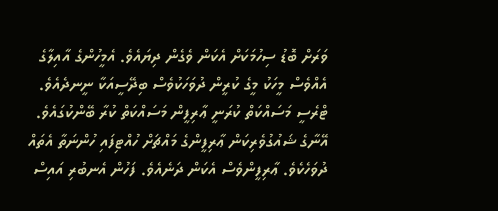ވަރަށް ބޮޑު ސިހުމަކަށް އެކަން ވެގެން ދިޔައެވެ. އެމީހުންގެ އާއިލާގެ އެއްވެސް މީހަކު މީގެ ކުރީން ދުވަހަކުވެސް ބިދޭސީއަކާ ނީނދެއެވެ.
ޓްރެސީ މަސައްކަތް ކުރަނީ ޢާރިފީން މަސައްކަތް ކުރާ ބޭންކުގައެވެ. އޭނާގެ ޝައުގުވެރިކަން ޢާރިފީންގެ މައްޗަށް ހުއްޓިފައި ހުންނަތާ އެތައް ދުވަހެކެވެ. ޢާރިފީންވެސް އެކަން ދަނެއެވެ. ފަހުން އެނބުރި އައިސް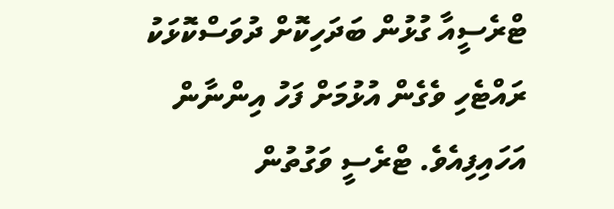ޓްރެސީއާ ގުޅުން ބަދަހިކޮށް ދުވަސްކޮޅަކު ރައްޓެހި ވެގެން އުޅުމަށް ފަހު އިންނާން އަހައިފިއެވެ. ޓްރެސީ ވަގުތުން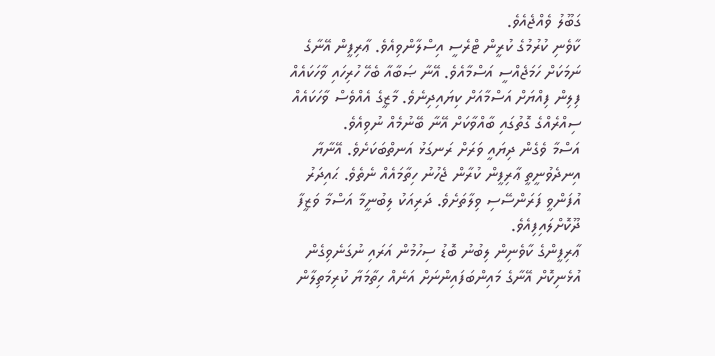ގަބޫލު ވެއްޖެއެވެ.
ކާވެނި ކުރުމުގެ ކުރީން ޓްރެސީ އިސްލާންވިއެވެ. ޢާރިފީން އޭނާގެ ނަމަކަށް ހަމަޖެއްސީ އަސްމާއެވެ. އޭނާ ޞަބާއާ ބެހޭ ހުރިހައި ވާހަކައެއް ފިލިން ފިއްޔަށް އަސްމާއަށް ކިޔައިދިނެވެ. މާޒީގެ އެއްވެސް ވާހަކައެއް ސިއްރެއްގެ ގޮތުގައި ބާއްވާކަށް އޭނާ ބޭނުމެއް ނުވިއެވެ.
އަސްމާ ވެގެން ދިޔައީ ވަރަށް ރަނގަޅު އަނތްބަކަށެވެ. އޭނާޔާ އިނދެވުނީތީ ޢާރިފީން ކުރާން ޖެހުނު ހިތާމައެއް ނެތެވެ. ޙައިދަރު އުފަންވީ ފަރަންސޭސި ވިލާތަށެވެ. ދަރިއަކު ލިބުނީމާ އަސްމާ ވަޒީފާ ދޫކޮށްލައިފިއެވެ.
ޢާރިފީންގެ ކާވެނިން ލިބުނު ބޮޑު ސިހުމުން އަރައި ނުގަނެވިގެން އުޅެނިކޮށް އޭނާގެ މައިންބަފައިންނަށް އަނެއް ހިތާމަޔާ ކުރިމަތިލާން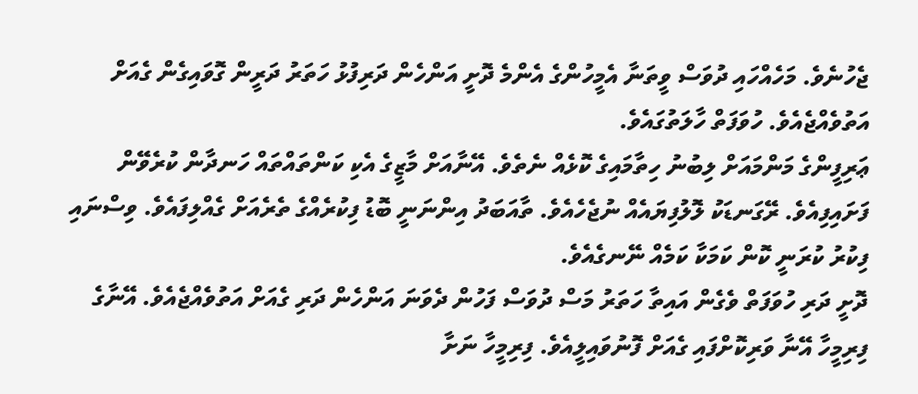ޖެހުނެވެ. މަހެއްހައި ދުވަސް ވީތަނާ އެމީހުންގެ އެންމެ ދޮށީ އަންހެން ދަރިފުޅު ހަތަރު ދަރީން ގޮވައިގެން ގެއަށް އަތުވެއްޖެއެވެ. ހުވަފަތް ހާލަތުގައެވެ.
ޢަރިފީންގެ މަންމައަށް ލިބުނު ހިތާމައިގެ ކޮޅެއް ނެތެވެ. އޭނާއަށް މާޒީގެ އެކި ކަންތައްތައް ހަނދާން ކުރެވޭން ފަށައިފިއެވެ. ރޭގަނޑަކު ލޮލުފިޔައެއް ނުޖެހެއެވެ. ތާއަބަދު އިންނަނީ ބޮޑު ފިކުރެއްގެ ތެރެއަށް ގެއްލިފައެވެ. ވިސްނައި ފިކުރު ކުރަނީ ކޮން ކަމަކާ ކަމެއް ނޭނގެއެވެ.
ދޮށީ ދަރި ހުވަފަތް ވެގެން އައިތާ ހަތަރު މަސް ދުވަސް ފަހުން ދެވަނަ އަންހެން ދަރި ގެއަށް އަތުވެއްޖެއެވެ. އޭނާގެ ފިރިމީހާ އޭނާ ވަރިކޮށްފައި ގެއަށް ފޮނުވައިލީއެވެ. ފިރިމީހާ ނަށާ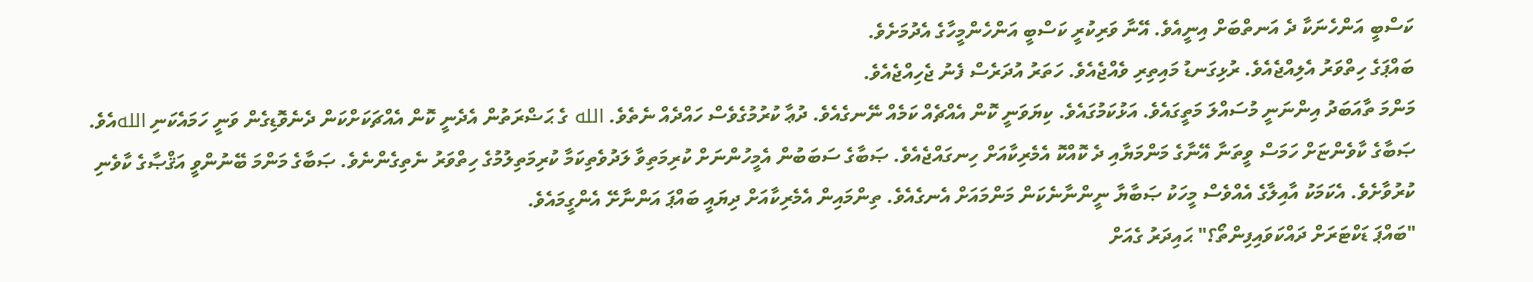ކަސްބީ އަންހެނަކާ ދެ އަނތްބަށް އިނީއެވެ. އޭނާ ވަރިކުރީ ކަސްބީ އަންހެންމީހާގެ އެދުމަށެވެ.
ބައްޕަގެ ހިތްވަރު އެލިއްޖެއެވެ. ރުޅިގަނޑު މައިތިރި ވެއްޖެއެވެ. ހަތަރު އުދަރެސް ފެނު ޖެހިއްޖެއެވެ.
މަންމަ ތާއަބަދު އިންނަނީ މުސައްލަ މަތީގައެވެ. އަޅުކަމުގައެވެ. ކިޔަވަނީ ކޮން އެއްޗެއް ކަމެއް ނޭނގެއެވެ. ދުޢާ ކުރުމުގެވެސް ހައްދެއް ނެތެވެ. الله ގެ ޙަޟްރަތުން އެދެނީ ކޮން އެއްޗަކަށްކަން ދެނެވޮޑިގެން ވަނީ ހަމައެކަނި اللهއެވެ.
ޞަބާގެ ކާވެންޏަށް ހަމަސް ވީތަނާ އޭނާގެ މަންމަޔާއި ދެ ކޮއްކޮ އެމެރިކާއަށް ހިނގައްޖެއެވެ. ޞަބާގެ ސަބަބުން އެމީހުންނަށް ކުރިމަތިވާ ލަދުވެތިކަމާ ކުރިމަތިލުމުގެ ހިތްވަރު ނެތިގެންނެވެ. ޞަބާގެ މަންމަ ބޭނުންވީ އަޤްޞާގެ ކާވެނި ކުރުވާށެވެ. އެކަމަކު އާއިލާގެ އެއްވެސް މީހަކު ޞަބާޔާ ނީންނާނެކަން މަންމައަށް އެނގެއެވެ. ތިންމައިން އެމެރިކާއަށް ދިޔައީ ބައްޕަ އަންނާށޭ އެންގީމައެވެ.
"ބައްޕަ ޑަކްޓަރަށް ދައްކަވައިފިންތޯ؟" ޙައިދަރު ގެއަށް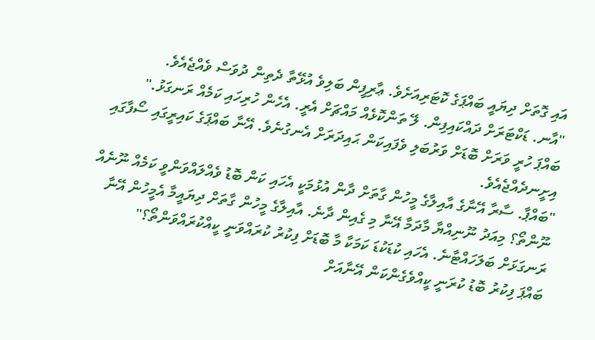އައި ގޮތަށް ދިޔައީ ބައްޕަގެ ކޮޓަރިއަށެވެ. ޢާރިފީން ބަލިވެ އުޅޭތާ ދެތިން ދުވަސް ވެއްޖެއެވެ.
"އާނ. ޑަކްޓަރަށް ދައްކައިފިން. ލޭ ތަންކޮޅެއް މައްޗަށް އެރީ. އެހެން ހުރިހައި ކަމެއް ރަނގަޅު."
ބައްޕަ ހުރީ ވަރަށް ބޮޑަށް ވަރުބަލި ވެފައިކަން ޙައިދަރަށް އެނގުނެވެ. އޭނާ ބައްޕަގެ ކައިރީގައި ސޯފާގައި އިށީނދެއްޖެއެވެ.
"ބައްޕާ. ސާރާ އޭނާގެ އާއިލާގެ މީހުން ގާތަށް ދާން އުޅުމަކީ އެހައި ކަން ބޮޑު ވެއްލައްވަންވީ ކަމެއް ނޫނެއް ނޫންތޯ؟ މިއަދު ނޫނިއްޔާ މާދަމާ އޭނާ މި ގެއިން ދާނެ. އާއިލާގެ މީހުން ގާތަށް ދިޔައީމާ އެމީހުން އޭނާ ރަނގަޅަށް ބަލަހައްޓާނެ. އެހައި ކުޑަކުޑަ ކަމަކާ މާ ބޮޑަށް ފިކުރު ކުރައްވަނީ ކީއްކުރައްވަންތޯ؟"
ބައްޕަ ފިކުރު ބޮޑު ކުރަނީ ކީއްވެގެންކަން އޭނާއަށް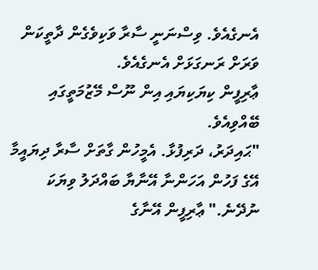އެނގެއެވެ. ވިސްނަނީ ސާރާ ވަކިވެގެން ދާތީކަން ވަރަށް ރަނގަޅަށް އެނގެއެވެ.
ޢާރިފީން ކިޔަކިޔައި އިން ނޫސް މޭޒުމަތީގައި ބޭއްވިއެވެ.
"ޙައިދަރު، ދަރިފުޅާ. އެމީހުން ގާތަށް ސާރާ ދިޔައީމާ އޭގެ ފަހުން އަހަންނާ އޭނާޔާ ބައްދަލު ވިޔަކަ ނުދޭނެ." ޢާރިފީން އޭނާގެ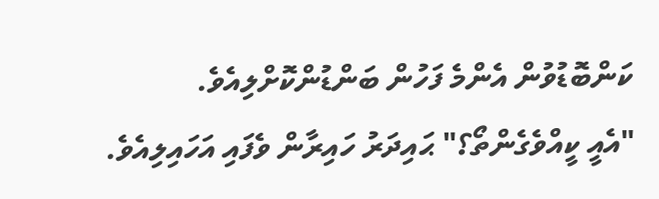ކަންބޮޑުވުން އެންމެ ފަހުން ބަންޑުންކޮށްލިއެވެ.
"އެއީ ކީއްވެގެންތޯ؟" ޙައިދަރު ހައިރާން ވެފައި އަހައިލިއެވެ.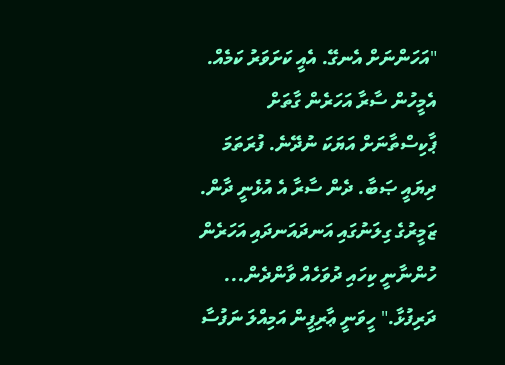"އަހަންނަށް އެނގޭ. އެއީ ކަށަވަރު ކަމެއް. އެމީހުން ސާރާ އަހަރެން ގާތަށް ޕާކިސްތާނަށް އަޔަކަ ނުދޭނެ. ފުރަތަމަ ދިޔައީ ޞަބާ. ދެން ސާރާ އެ އުޅެނީ ދާން. ޒަމީރުގެ ގިލަނުގައި އަނދައަނދައި އަހަރެން ހުންނާނީ ކިހައި ދުވަހެއް ވާންދެން... ދަރިފުޅާ." ހީވަނީ ޢާރިފީން އަމިއްލަ ނަފުސާ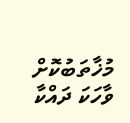މުޚާތަބުކޮށް ވާހަކަ ދައްކާ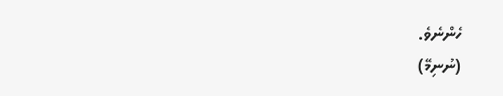ހެންނެވެ.
(ނުނިމޭ)